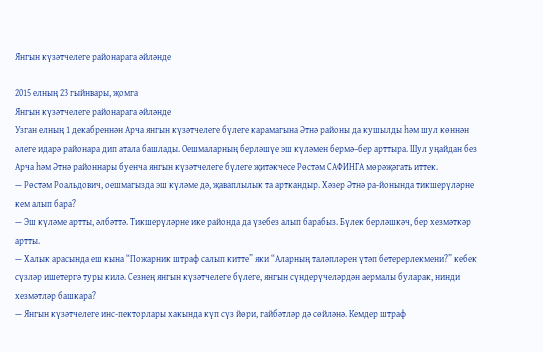Янгын күзәтчелеге районарага әйләнде

2015 елның 23 гыйнвары, җомга
Янгын күзәтчелеге районарага әйләнде
Узган елның 1 декабреннән Арча янгын күзәтчелеге бүлеге карамагына Әтнә районы да кушылды һәм шул көннән әлеге идарә районара дип атала башлады. Оешмаларның берләшүе эш күләмен бермә–бер арттыра. Шул уңайдан без Арча һәм Әтнә районнары буенча янгын күзәтчелеге бүлеге җитәкчесе Рөстәм САФИНГА мөрәҗәгать иттек.
— Рөстәм Роальдович, оешмагызда эш күләме дә, җаваплылык та арткандыр. Хәзер Әтнә ра-йонында тикшерүләрне кем алып бара?
— Эш күләме артты, әлбәттә. Тикшерүләрне ике районда да үзебез алып барабыз. Бүлек берләшкәч, бер хезмәткәр артты.
— Халык арасында еш кына “Пожарник штраф салып китте” яки “Аларның таләпләрен үтәп бетерерлекмени?” кебек сүзләр ишетергә туры килә. Сезнең янгын күзәтчелеге бүлеге, янгын сүндерүчеләрдән аермалы буларак, нинди хезмәтләр башкара?
— Янгын күзәтчелеге инс-пекторлары хакында күп сүз йөри, гайбәтләр дә сөйләнә. Кемдер штраф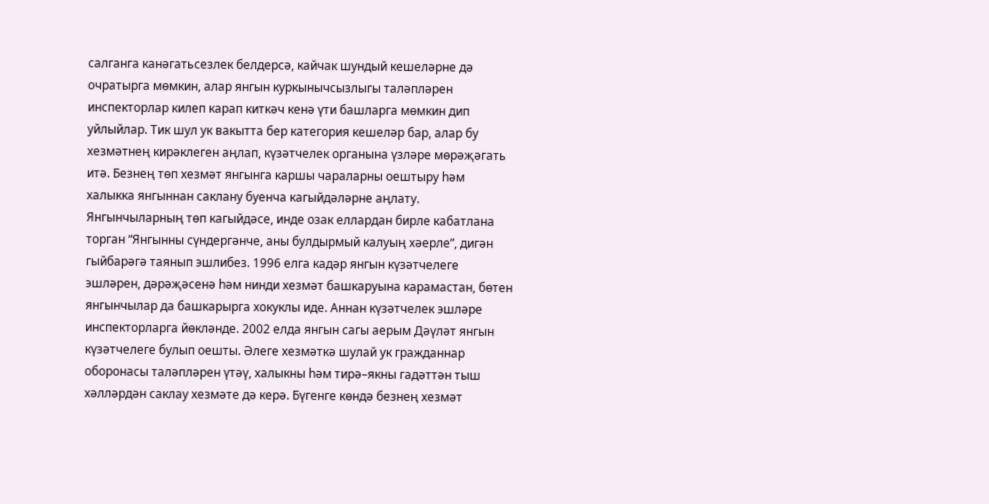салганга канәгатьсезлек белдерсә, кайчак шундый кешеләрне дә очратырга мөмкин, алар янгын куркынычсызлыгы таләпләрен инспекторлар килеп карап киткәч кенә үти башларга мөмкин дип уйлыйлар. Тик шул ук вакытта бер категория кешеләр бар, алар бу хезмәтнең кирәклеген аңлап, күзәтчелек органына үзләре мөрәҗәгать итә. Безнең төп хезмәт янгынга каршы чараларны оештыру һәм халыкка янгыннан саклану буенча кагыйдәләрне аңлату. Янгынчыларның төп кагыйдәсе, инде озак еллардан бирле кабатлана торган “Янгынны сүндергәнче, аны булдырмый калуың хәерле”, дигән гыйбарәгә таянып эшлибез. 1996 елга кадәр янгын күзәтчелеге эшләрен, дәрәҗәсенә һәм нинди хезмәт башкаруына карамастан, бөтен янгынчылар да башкарырга хокуклы иде. Аннан күзәтчелек эшләре инспекторларга йөкләнде. 2002 елда янгын сагы аерым Дәүләт янгын күзәтчелеге булып оешты. Әлеге хезмәткә шулай ук гражданнар оборонасы таләпләрен үтәү, халыкны һәм тирә–якны гадәттән тыш хәлләрдән саклау хезмәте дә керә. Бүгенге көндә безнең хезмәт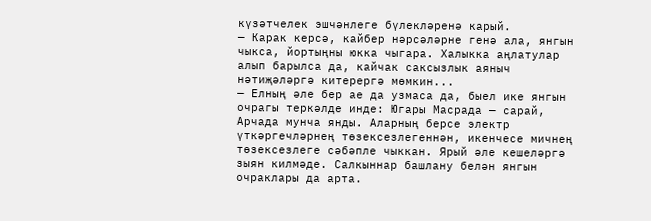күзәтчелек эшчәнлеге бүлекләренә карый.
— Карак керсә, кайбер нәрсәләрне генә ала, янгын чыкса, йортыңны юкка чыгара. Халыкка аңлатулар алып барылса да, кайчак саксызлык аяныч нәтиҗәләргә китерергә мөмкин...
— Елның әле бер ае да узмаса да, быел ике янгын очрагы теркәлде инде: Югары Масрада — сарай, Арчада мунча янды. Аларның берсе электр үткәргечләрнең төзексезлегеннән, икенчесе мичнең төзексезлеге сәбәпле чыккан. Ярый әле кешеләргә зыян килмәде. Салкыннар башлану белән янгын очраклары да арта.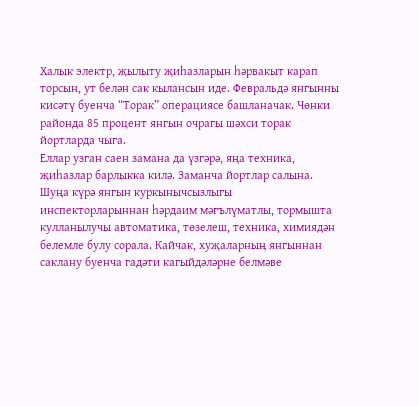Халык электр, җылыту җиһазларын һәрвакыт карап торсын, ут белән сак кылансын иде. Февральдә янгынны кисәтү буенча “Торак” операциясе башланачак. Чөнки районда 85 процент янгын очрагы шәхси торак йортларда чыга.
Еллар узган саен замана да үзгәрә, яңа техника, җиһазлар барлыкка килә. Заманча йортлар салына. Шуңа күрә янгын куркынычсызлыгы инспекторларыннан һәрдаим мәгълүматлы, тормышта кулланылучы автоматика, төзелеш, техника, химиядән белемле булу сорала. Кайчак, хуҗаларның янгыннан саклану буенча гадәти кагыйдәләрне белмәве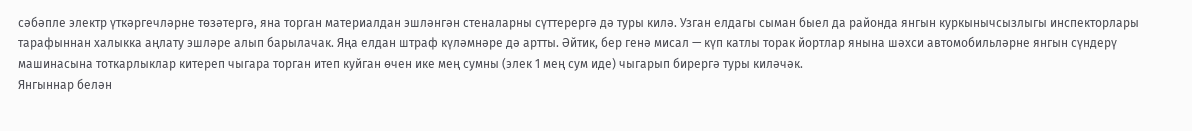сәбәпле электр үткәргечләрне төзәтергә, яна торган материалдан эшләнгән стеналарны сүттерергә дә туры килә. Узган елдагы сыман быел да районда янгын куркынычсызлыгы инспекторлары тарафыннан халыкка аңлату эшләре алып барылачак. Яңа елдан штраф күләмнәре дә артты. Әйтик, бер генә мисал — күп катлы торак йортлар янына шәхси автомобильләрне янгын сүндерү машинасына тоткарлыклар китереп чыгара торган итеп куйган өчен ике мең сумны (элек 1 мең сум иде) чыгарып бирергә туры киләчәк.
Янгыннар белән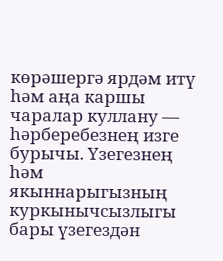көрәшергә ярдәм итү һәм аңа каршы чаралар куллану — һәрберебезнең изге бурычы. Үзегезнең һәм якыннарыгызның куркынычсызлыгы бары үзегездән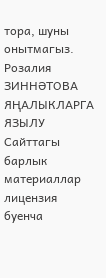тора, шуны онытмагыз.
Розалия ЗИННӘТОВА
ЯҢАЛЫКЛАРГА ЯЗЫЛУ
Сайттагы барлык материаллар лицензия буенча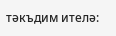тәкъдим ителә: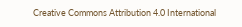Creative Commons Attribution 4.0 International